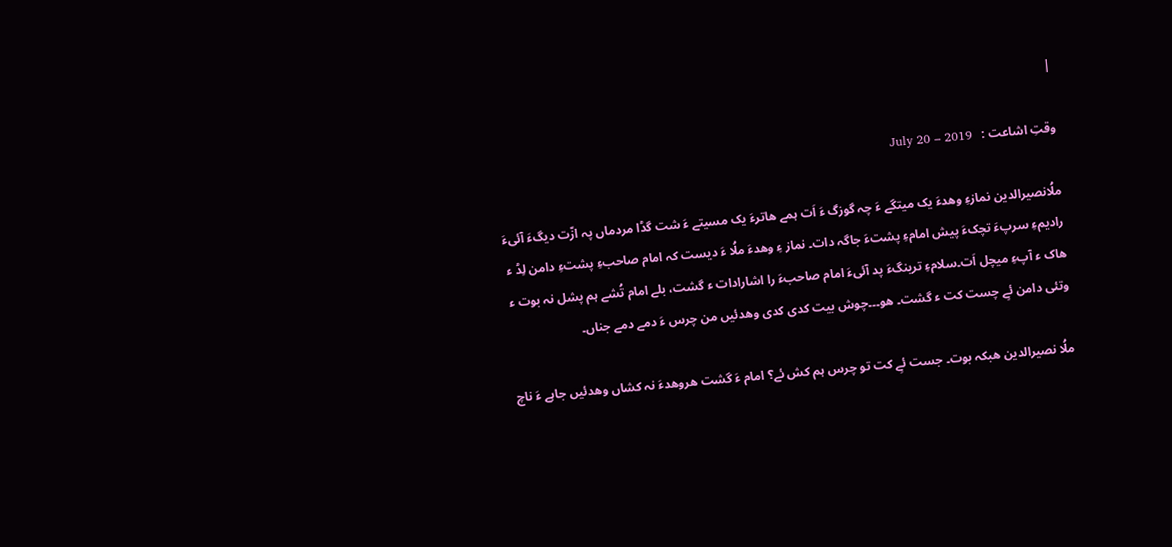|

وقتِ اشاعت :   July 20 – 2019

ملُانصیرالدین نمازءِ وھدءَ یک میتگے ءَ چہ گوزگ ءَ اَت ہمے ھاترءَ یک مسیتے ءَ شت گڈا مردماں پہ ازّت دیگءَ آئیءَ رادیمءِ سرپءَ تچکءَ پیش امامءِ پشتءَ جاگہ دات۔ نماز ءِ وھدءَ ملُا ءَ دیست کہ امام صاحبءِ پشتءِ دامن لِڈ ء ھاک ء آپءِ میچل اَت۔سلامءِ ترینگءَ پد آئیءَ امام صاحبءَ را اشارادات ء گشت، بلے امام تُشے ہم پشل نہ بوت ء وتئی دامن ئےِ چست کت ء گشت۔ ھو۔۔۔چوش بیت کدی کدی وھدئیں من چرس ءَ دمے دمے جناں۔

ملُا نصیرالدین ھبکہ بوت۔ جست ئےِ کت تو چرس ہم کش ئے؟ امام ءَ گشت ھروھدءَ نہ کشاں وھدئیں جاہے ءَ ناچ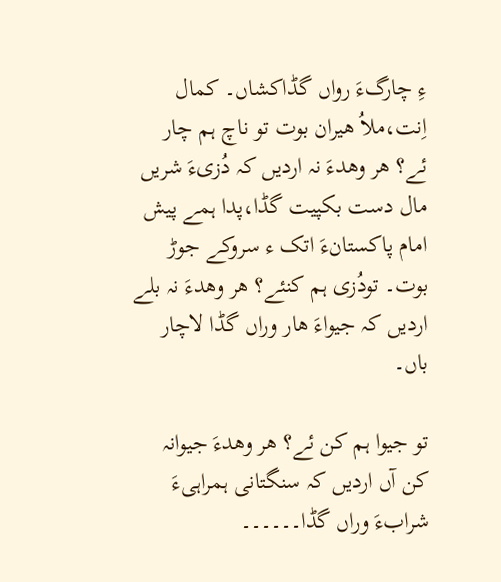ءِ چارگءَ رواں گڈاکشاں۔ کمال اِنت،ملاُ ھیران بوت تو ناچ ہم چار ئے؟ ھر وھدءَ نہ اردیں کہ دُزیءَ شریں مال دست بکپیت گڈا،پدا ہمے پیش امام پاکستانءَ اتک ء سروکے جوڑ بوت۔ تودُزی ہم کنئے؟ ھر وھدءَ نہ بلے اردیں کہ جیواءَ ھار وراں گڈا لاچار باں۔

تو جیوا ہم کن ئے؟ ھر وھدءَ جیوانہ کن آں اردیں کہ سنگتانی ہمراہیءَ شرابءَ وراں گڈا۔۔۔۔۔۔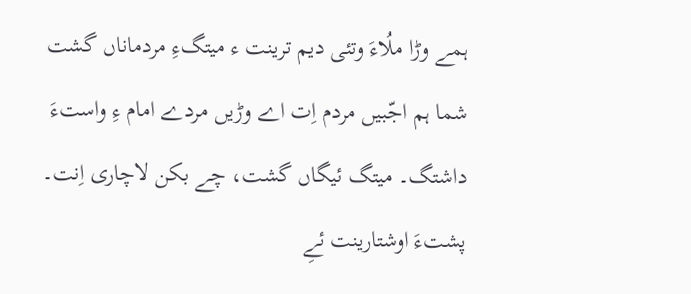ہمے وڑا ملُاءَ وتئی دیم ترینت ء میتگءِ مردماناں گشت شما ہم اجّبیں مردم اِت اے وڑیں مردے امام ءِ واستءَ داشتگ۔ میتگ ئیگاں گشت، چے بکن لاچاری اِنت۔ پشتءَ اوشتارینت ئےِ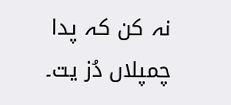نہ کن کہ پدا چمپلاں دُز یت۔